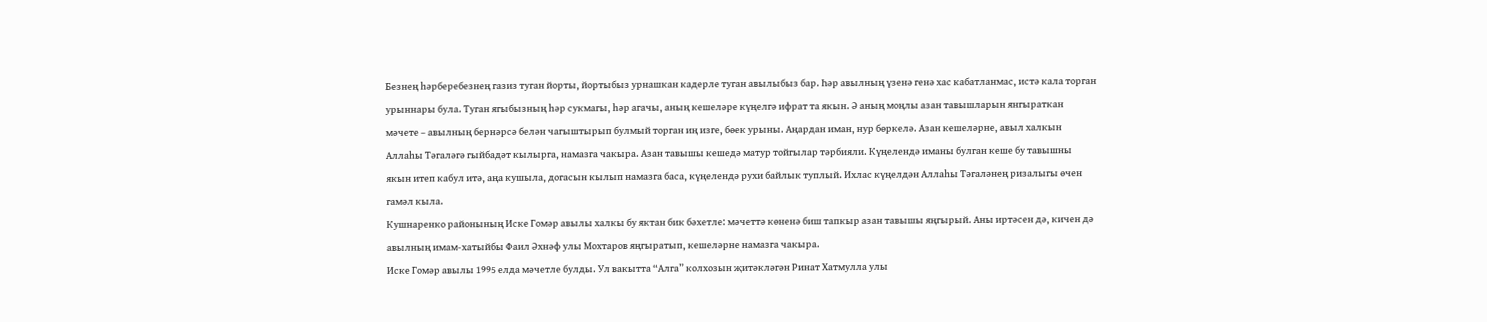Безнең һәрберебезнең газиз туган йорты, йортыбыз урнашкан кадерле туган авылыбыз бар. Һәр авылның үзенә генә хас кабатланмас, истә кала торган урыннары була. Туган ягыбызның һәр сукмагы, һәр агачы, аның кешеләре күңелгә ифрат та якын. Ә аның моңлы азан тавышларын янгыраткан мәчете – авылның бернәрсә белән чагыштырып булмый торган иң изге, бөек урыны. Аңардан иман, нур бөркелә. Азан кешеләрне, авыл халкын Аллаһы Тәгаләгә гыйбадәт кылырга, намазга чакыра. Азан тавышы кешедә матур тойгылар тәрбияли. Күңелендә иманы булган кеше бу тавышны якын итеп кабул итә, аңа кушыла, догасын кылып намазга баса, күңелендә рухи байлык туплый. Ихлас күңелдән Аллаһы Тәгаләнең ризалыгы өчен гамәл кыла.
Кушнаренко районының Иске Гомәр авылы халкы бу яктан бик бәхетле: мәчеттә көненә биш тапкыр азан тавышы яңгырый. Аны иртәсен дә, кичен дә авылның имам-хатыйбы Фаил Әхнәф улы Мохтаров яңгыратып, кешеләрне намазга чакыра.
Иске Гомәр авылы 1995 елда мәчетле булды. Ул вакытта “Алга” колхозын җитәкләгән Ринат Хатмулла улы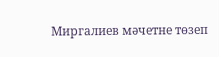Миргалиев мәчетне төзеп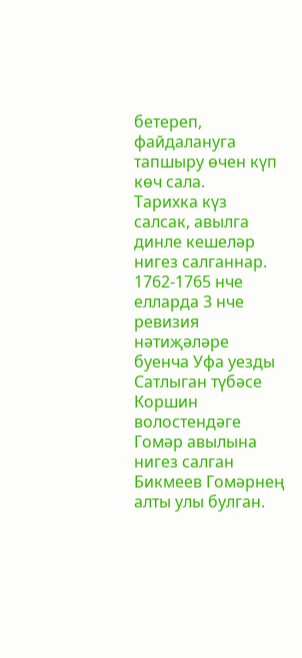бетереп, файдалануга тапшыру өчен күп көч сала.
Тарихка күз салсак, авылга динле кешеләр нигез салганнар. 1762-1765 нче елларда 3 нче ревизия нәтиҗәләре буенча Уфа уезды Сатлыган түбәсе Коршин волостендәге Гомәр авылына нигез салган Бикмеев Гомәрнең алты улы булган.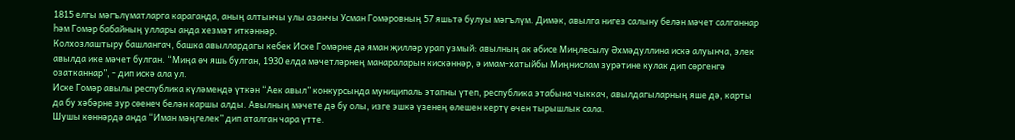1815 елгы мәгълүматларга караганда, аның алтынчы улы азанчы Усман Гомәровның 57 яшьтә булуы мәгълүм. Димәк, авылга нигез салыну белән мәчет салганнар һәм Гомәр бабайның уллары анда хезмәт иткәннәр.
Колхозлаштыру башлангач, башка авыллардагы кебек Иске Гомәрне дә яман җилләр урап узмый: авылның ак әбисе Миңлесылу Әхмәдуллина искә алуынча, элек авылда ике мәчет булган. “Миңа өч яшь булган, 1930 елда мәчетләрнең манараларын кискәннәр, ә имам-хатыйбы Миңнислам зурәтине кулак дип сөргенгә озатканнар”, - дип искә ала ул.
Иске Гомәр авылы республика күләмендә үткән “Аек авыл” конкурсында муниципаль этапны үтеп, республика этабына чыккач, авылдагыларның яше дә, карты да бу хәбәрне зур сөенеч белән каршы алды. Авылның мәчете дә бу олы, изге эшкә үзенең өлешен кертү өчен тырышлык сала.
Шушы көннәрдә анда “Иман мәңгелек” дип аталган чара үтте.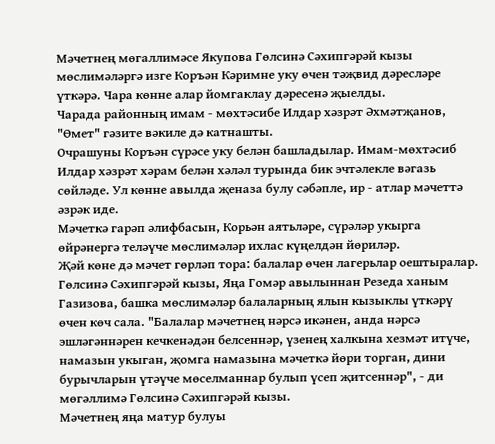Мәчетнең мөгаллимәсе Якупова Гөлсинә Сәхипгәрәй кызы мөслимәләргә изге Коръән Кәримне уку өчен тәҗвид дәресләре үткәрә. Чара көнне алар йомгаклау дәресенә җыелды.
Чарада районның имам - мөхтәсибе Илдар хәзрәт Әхмәтҗанов, "Өмет" гәзите вәкиле дә катнашты.
Очрашуны Коръән сүрәсе уку белән башладылар. Имам-мөхтәсиб Илдар хәзрәт хәрам белән хәләл турында бик эчтәлекле вәгазь сөйләде. Ул көнне авылда җеназа булу сәбәпле, ир - атлар мәчеттә әзрәк иде.
Мәчеткә гарәп әлифбасын, Корьән аятьләре, сүрәләр укырга өйрәнергә теләүче мөслимәләр ихлас күңелдән йөриләр.
Җәй көне дә мәчет гөрләп тора: балалар өчен лагерьлар оештыралар. Гөлсинә Сәхипгәрәй кызы, Яңа Гомәр авылыннан Резеда ханым Газизова, башка мөслимәләр балаларның ялын кызыклы үткәрү өчен көч сала. "Балалар мәчетнең нәрсә икәнен, анда нәрсә эшләгәннәрен кечкенәдән белсеннәр, үзенең халкына хезмәт итүче, намазын укыган, җомга намазына мәчеткә йөри торган, дини бурычларын үтәүче мөселманнар булып үсеп җитсеннәр", - ди мөгәллимә Гөлсинә Сәхипгәрәй кызы.
Мәчетнең яңа матур булуы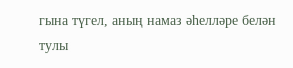гына түгел, аның намаз әһелләре белән тулы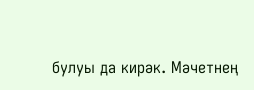булуы да кирәк. Мәчетнең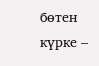бөтен күрке –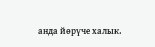анда йөрүче халык.